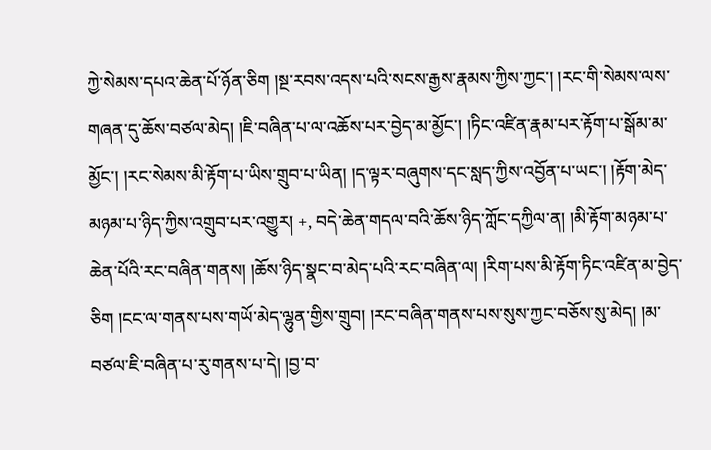ཀྱེ་སེམས་དཔའ་ཆེན་པོ་ཉོན་ཅིག །སྔ་རབས་འདས་པའི་སངས་རྒྱས་རྣམས་ཀྱིས་ཀྱང་། །རང་གི་སེམས་ལས་གཞན་དུ་ཆོས་བཙལ་མེད། །ཇི་བཞིན་པ་ལ་འཆོས་པར་བྱེད་མ་མྱོང་། །ཏིང་འཛིན་རྣམ་པར་རྟོག་པ་སྒོམ་མ་མྱོང་། །རང་སེམས་མི་རྟོག་པ་ཡིས་གྲུབ་པ་ཡིན། །ད་ལྟར་བཞུགས་དང་སླད་ཀྱིས་འབྱོན་པ་ཡང་། །རྟོག་མེད་མཉམ་པ་ཉིད་ཀྱིས་འགྲུབ་པར་འགྱུར། +, བདེ་ཆེན་གདལ་བའི་ཆོས་ཉིད་ཀློང་དཀྱིལ་ན། །མི་རྟོག་མཉམ་པ་ཆེན་པོའི་རང་བཞིན་གནས། །ཆོས་ཉིད་སྣང་བ་མེད་པའི་རང་བཞིན་ལ། །རིག་པས་མི་རྟོག་ཏིང་འཛིན་མ་བྱེད་ཅིག །ངང་ལ་གནས་པས་གཡོ་མེད་ལྷུན་གྱིས་གྲུབ། །རང་བཞིན་གནས་པས་སུས་ཀྱང་བཅོས་སུ་མེད། །མ་བཙལ་ཇི་བཞིན་པ་རུ་གནས་པ་དེ། །བྱ་བ་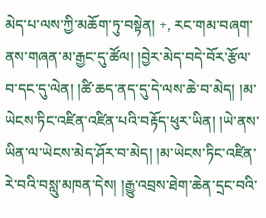མེད་པ་ལས་ཀྱི་མཆོག་ཏུ་བསྟེན། +, རང་གམ་བཞག་ནས་གཞན་མ་རྒྱང་དུ་ཚོལ། །བྱེར་མེད་བདེ་བོར་རྩོལ་བ་དང་དུ་ལེན། །ཚི་ཆད་ནད་དུ་དེ་ལས་ཆེ་བ་མེད། །མ་ཡེངས་ཏིང་འཛིན་འཛིན་པའི་བརྟོད་ཕུར་ཡིན། །ཡེ་ནས་ཡིན་ལ་ཡེངས་མེད་ཤོར་བ་མེད། །མ་ཡེངས་ཏིང་འཛིན་རེ་བའི་བསླུ་མཁན་དེས། །རྒྱུ་འབྲས་ཐེག་ཆེན་དྲང་བའི་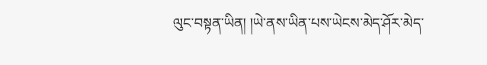ལུང་བསྟན་ཡིན། །ཡེ་ནས་ཡིན་པས་ཡེངས་མེད་ཤོར་མེད་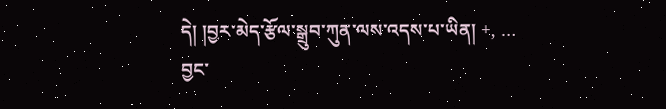དེ། །བྱར་མེད་རྩོལ་སྒྲུབ་ཀུན་ལས་འདས་པ་ཡིན། +, …
བྱང་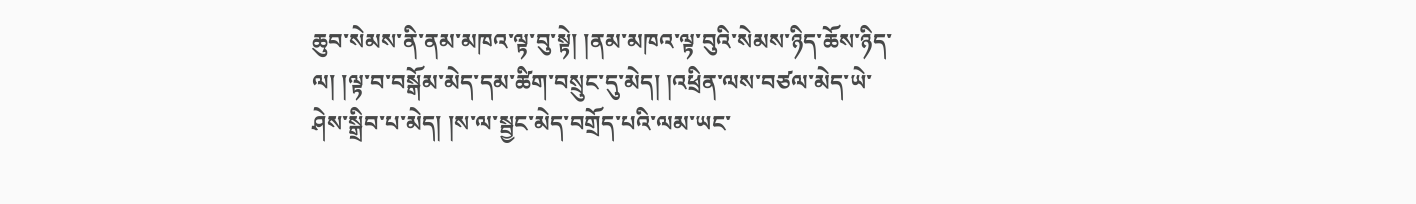ཆུབ་སེམས་ནི་ནམ་མཁའ་ལྟ་བུ་སྟེ། །ནམ་མཁའ་ལྟ་བུའི་སེམས་ཉིད་ཆོས་ཉིད་ལ། །ལྟ་བ་བསྒོམ་མེད་དམ་ཚིག་བསྲུང་དུ་མེད། །འཕྲིན་ལས་བཙལ་མེད་ཡེ་ཤེས་སྒྲིབ་པ་མེད། །ས་ལ་སྦྱང་མེད་བགྲོད་པའི་ལམ་ཡང་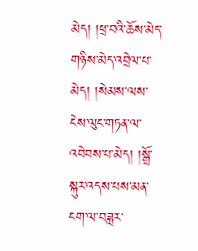མེད། །ཕྲ་བའི་ཆོས་མེད་གཉིས་མེད་འབྲེལ་པ་མེད། །སེམས་ལས་ངེས་ལུང་གཏན་ལ་འབེབས་པ་མེད། །སྒྲོ་སྐུར་འདས་པས་མན་ངག་ལ་བཟླར་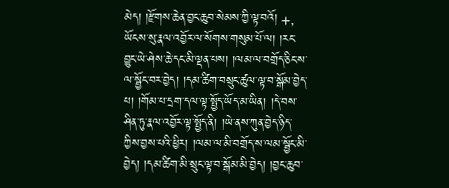མེད། །རྫོགས་ཆེན་བྱང་ཆུབ་སེམས་ཀྱི་ལྟ་བའོ། +, ཡོངས་སུ་རྣལ་འབྱོར་ལ་སོགས་གསུམ་པོ་ལ། །རང་བྱུང་ཡེ་ཤེས་ཆེ་དང་མི་ལྡན་པས། །ལམ་ལ་བགྲོད་ཅིང་ས་ལ་སྦྱོང་བར་བྱེད། །དམ་ཚིག་བསྲུང་ཚུལ་ལྟ་བ་སྒོམ་བྱེད་པ། །གོམ་པ་དྲག་དལ་ལྟ་སྤྱོད་ཡོད་མ་ཡིན། །དེ་བས་ཤིན་ཏུ་རྣལ་འབྱོར་ལྟ་སྤྱོད་ནི། །ཡེ་ནས་ཀུན་བྱེད་ཉིད་ཀྱིས་བྱས་པའི་ཕྱིར། །ལམ་ལ་མི་བགྲོད་ས་ལམ་སྦྱོང་མི་བྱེད། །དམ་ཚིག་མི་སྲུང་ལྟ་བ་སྒོམ་མི་བྱེད། །བྱང་ཆུབ་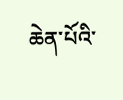ཆེན་པོའི་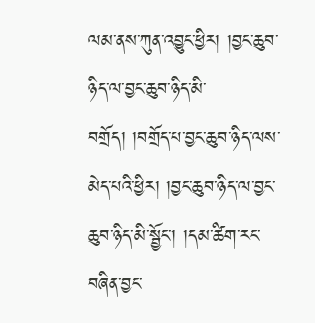ལམ་ནས་ཀུན་འབྱུང་ཕྱིར། །བྱང་ཆུབ་ཉིད་ལ་བྱང་ཆུབ་ཉིད་མི་བགྲོད། །བགྲོད་པ་བྱང་ཆུབ་ཉིད་ལས་མེད་པའི་ཕྱིར། །བྱང་ཆུབ་ཉིད་ལ་བྱང་ཆུབ་ཉིད་མི་སྦྱོང་། །དམ་ཚིག་རང་བཞིན་བྱང་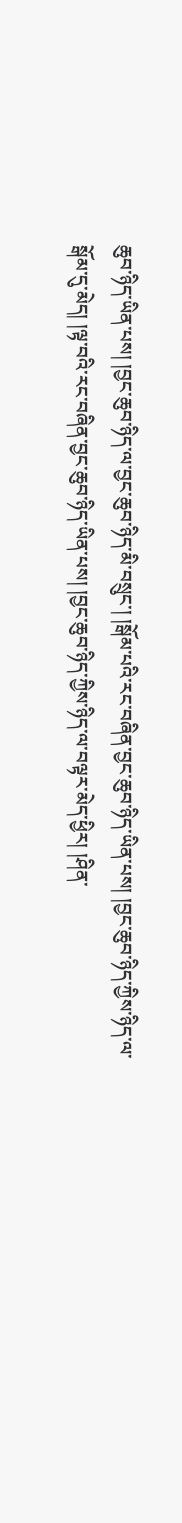ཆུབ་ཉིད་ཡིན་པས། །བྱང་ཆུབ་ཉིད་ལ་བྱང་ཆུབ་ཉིད་མི་བསྲུང་། །སྒོམ་པའི་རང་བཞིན་བྱང་ཆུབ་ཉིད་ཡིན་པས། །བྱང་ཆུབ་ཉིད་ཀྱིས་ཉིད་ལ་སྒོམ་དུ་མེད། །ལྟ་བའི་རང་བཞིན་བྱང་ཆུབ་ཉིད་ཡིན་པས། །བྱང་ཆུབ་ཉིད་ཀྱིས་ཉིད་ལ་བལྟར་མེད་ཕྱིར། །ཤིན་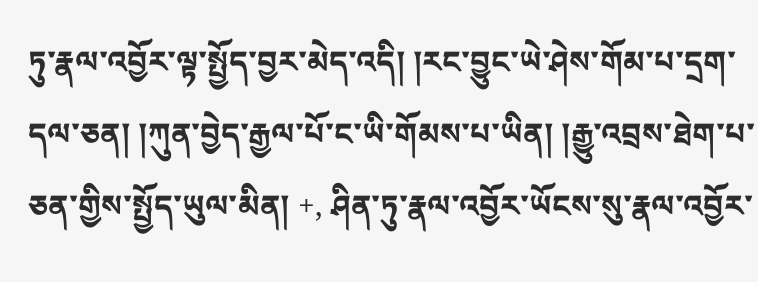ཏུ་རྣལ་འབྱོར་ལྟ་སྤྱོད་བྱར་མེད་འདི། །རང་བྱུང་ཡེ་ཤེས་གོམ་པ་དྲག་དལ་ཅན། །ཀུན་བྱེད་རྒྱལ་པོ་ང་ཡི་གོམས་པ་ཡིན། །རྒྱུ་འབྲས་ཐེག་པ་ཅན་གྱིས་སྤྱོད་ཡུལ་མིན། +, ཤིན་ཏུ་རྣལ་འབྱོར་ཡོངས་སུ་རྣལ་འབྱོར་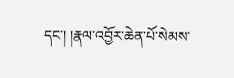དང་། །རྣལ་འབྱོར་ཆེན་པོ་སེམས་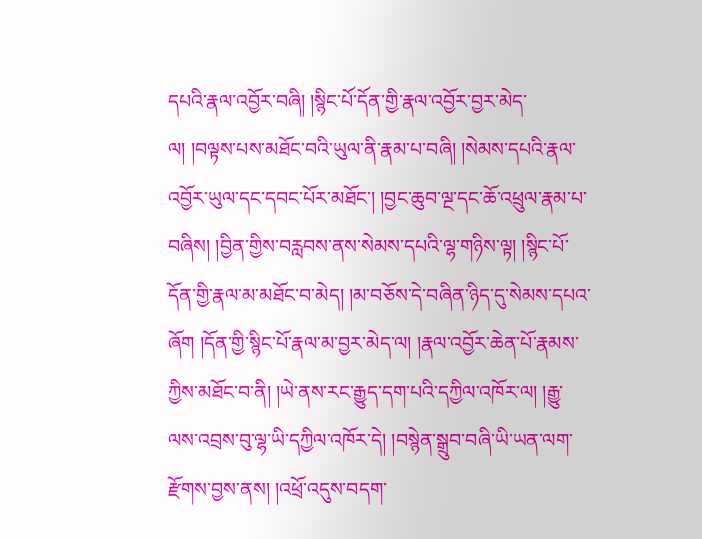དཔའི་རྣལ་འབྱོར་བཞི། །སྙིང་པོ་དོན་གྱི་རྣལ་འབྱོར་བྱར་མེད་ལ། །བལྟས་པས་མཐོང་བའི་ཡུལ་ནི་རྣམ་པ་བཞི། །སེམས་དཔའི་རྣལ་འབྱོར་ཡུལ་དང་དབང་པོར་མཐོང་། །བྱང་ཆུབ་ལྔ་དང་ཆོ་འཕྲུལ་རྣམ་པ་བཞིས། །བྱིན་གྱིས་བརླབས་ནས་སེམས་དཔའི་ལྷ་གཉིས་ལྟ། །སྙིང་པོ་དོན་གྱི་རྣལ་མ་མཐོང་བ་མེད། །མ་བཅོས་དེ་བཞིན་ཉིད་དུ་སེམས་དཔའ་ཞོག །དོན་གྱི་སྙིང་པོ་རྣལ་མ་བྱར་མེད་ལ། །རྣལ་འབྱོར་ཆེན་པོ་རྣམས་ཀྱིས་མཐོང་བ་ནི། །ཡེ་ནས་རང་རྒྱུད་དག་པའི་དཀྱིལ་འཁོར་ལ། །རྒྱུ་ལས་འབྲས་བུ་ལྷ་ཡི་དཀྱིལ་འཁོར་དེ། །བསྙེན་སྒྲུབ་བཞི་ཡི་ཡན་ལག་རྫོགས་བྱས་ནས། །འཕྲོ་འདུས་བདག་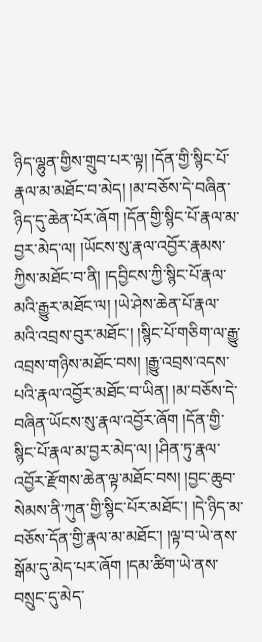ཉིད་ལྷུན་གྱིས་གྲུབ་པར་ལྟ། །དོན་གྱི་སྙིང་པོ་རྣལ་མ་མཐོང་བ་མེད། །མ་བཅོས་དེ་བཞིན་ཉིད་དུ་ཆེན་པོར་ཞོག །དོན་གྱི་སྙིང་པོ་རྣལ་མ་བྱར་མེད་ལ། །ཡོངས་སུ་རྣལ་འབྱོར་རྣམས་ཀྱིས་མཐོང་བ་ནི། །དབྱིངས་ཀྱི་སྙིང་པོ་རྣལ་མའི་རྒྱུར་མཐོང་ལ། །ཡེ་ཤེས་ཆེན་པོ་རྣལ་མའི་འབྲས་བུར་མཐོང་། །སྙིང་པོ་གཅིག་ལ་རྒྱུ་འབྲས་གཉིས་མཐོང་བས། །རྒྱུ་འབྲས་འདས་པའི་རྣལ་འབྱོར་མཐོང་བ་ཡིན། །མ་བཅོས་དེ་བཞིན་ཡོངས་སུ་རྣལ་འབྱོར་ཞོག །དོན་གྱི་སྙིང་པོ་རྣལ་མ་བྱར་མེད་ལ། །ཤིན་ཏུ་རྣལ་འབྱོར་རྫོགས་ཆེན་ལྟ་མཐོང་བས། །བྱང་ཆུབ་སེམས་ནི་ཀུན་གྱི་སྙིང་པོར་མཐོང་། །དེ་ཉིད་མ་བཅོས་དོན་གྱི་རྣལ་མ་མཐོང་། །ལྟ་བ་ཡེ་ནས་སྒོམ་དུ་མེད་པར་ཞོག །དམ་ཚིག་ཡེ་ནས་བསྲུང་དུ་མེད་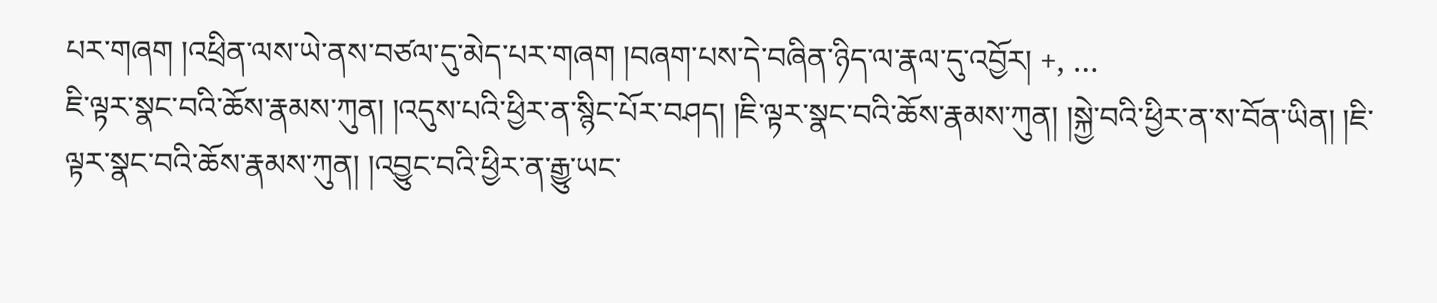པར་གཞག །འཕྲིན་ལས་ཡེ་ནས་བཙལ་དུ་མེད་པར་གཞག །བཞག་པས་དེ་བཞིན་ཉིད་ལ་རྣལ་དུ་འབྱོར། +, …
ཇི་ལྟར་སྣང་བའི་ཆོས་རྣམས་ཀུན། །འདུས་པའི་ཕྱིར་ན་སྙིང་པོར་བཤད། །ཇི་ལྟར་སྣང་བའི་ཆོས་རྣམས་ཀུན། །སྐྱེ་བའི་ཕྱིར་ན་ས་བོན་ཡིན། །ཇི་ལྟར་སྣང་བའི་ཆོས་རྣམས་ཀུན། །འབྱུང་བའི་ཕྱིར་ན་རྒྱུ་ཡང་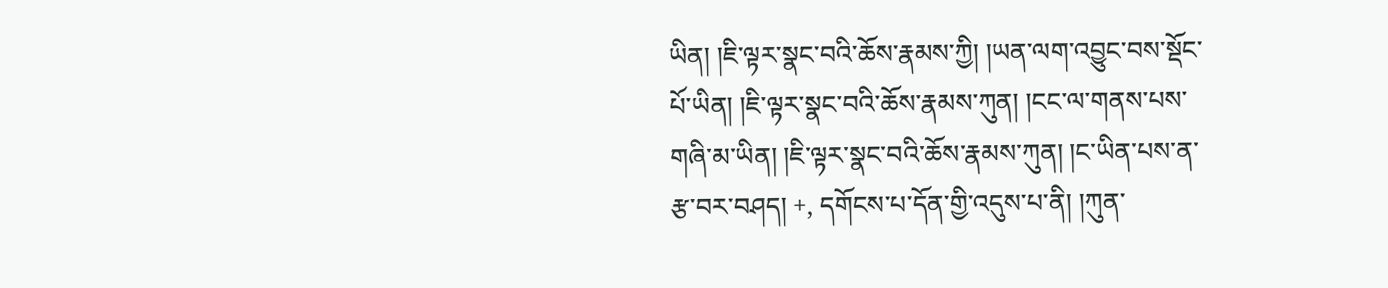ཡིན། །ཇི་ལྟར་སྣང་བའི་ཆོས་རྣམས་ཀྱི། །ཡན་ལག་འབྱུང་བས་སྡོང་པོ་ཡིན། །ཇི་ལྟར་སྣང་བའི་ཆོས་རྣམས་ཀུན། །ངང་ལ་གནས་པས་གཞི་མ་ཡིན། །ཇི་ལྟར་སྣང་བའི་ཆོས་རྣམས་ཀུན། །ང་ཡིན་པས་ན་རྩ་བར་བཤད། +, དགོངས་པ་དོན་གྱི་འདུས་པ་ནི། །ཀུན་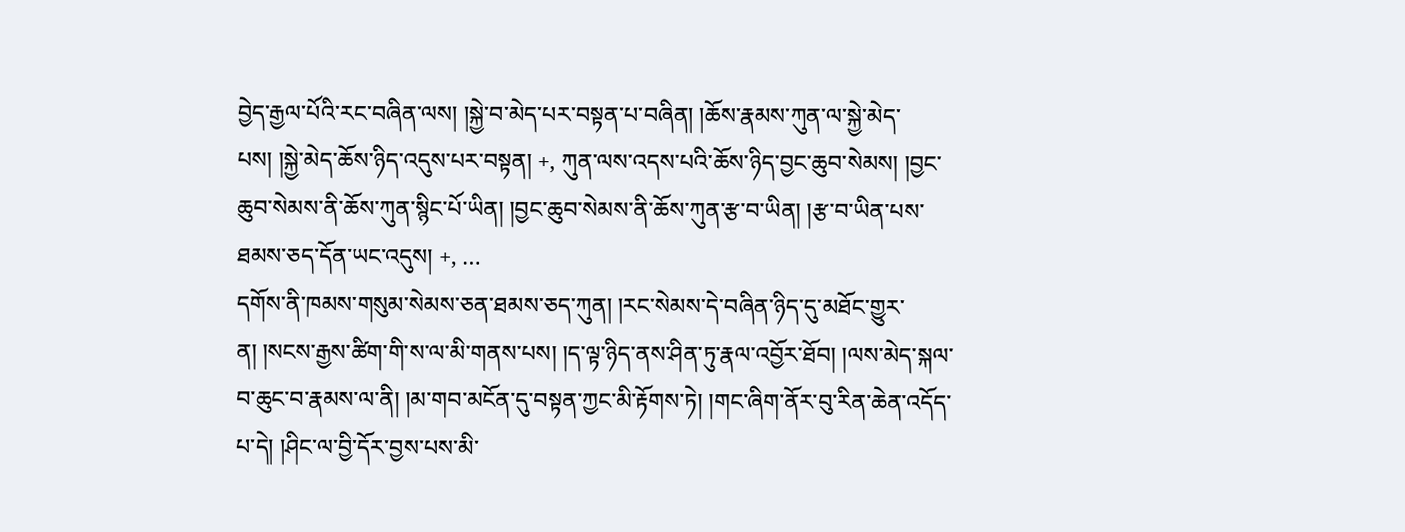བྱེད་རྒྱལ་པོའི་རང་བཞིན་ལས། །སྐྱེ་བ་མེད་པར་བསྟན་པ་བཞིན། །ཆོས་རྣམས་ཀུན་ལ་སྐྱེ་མེད་པས། །སྐྱེ་མེད་ཆོས་ཉིད་འདུས་པར་བསྟན། +, ཀུན་ལས་འདས་པའི་ཆོས་ཉིད་བྱང་ཆུབ་སེམས། །བྱང་ཆུབ་སེམས་ནི་ཆོས་ཀུན་སྙིང་པོ་ཡིན། །བྱང་ཆུབ་སེམས་ནི་ཆོས་ཀུན་རྩ་བ་ཡིན། །རྩ་བ་ཡིན་པས་ཐམས་ཅད་དོན་ཡང་འདུས། +, …
དགོས་ནི་ཁམས་གསུམ་སེམས་ཅན་ཐམས་ཅད་ཀུན། །རང་སེམས་དེ་བཞིན་ཉིད་དུ་མཐོང་གྱུར་ན། །སངས་རྒྱས་ཚིག་གི་ས་ལ་མི་གནས་པས། །ད་ལྟ་ཉིད་ནས་ཤིན་ཏུ་རྣལ་འབྱོར་ཐོབ། །ལས་མེད་སྐལ་བ་ཆུང་བ་རྣམས་ལ་ནི། །མ་གབ་མངོན་དུ་བསྟན་ཀྱང་མི་རྟོགས་ཏེ། །གང་ཞིག་ནོར་བུ་རིན་ཆེན་འདོད་པ་དེ། །ཤིང་ལ་བྱི་དོར་བྱས་པས་མི་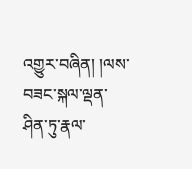འགྱུར་བཞིན། །ལས་བཟང་སྐལ་ལྡན་ཤིན་ཏུ་རྣལ་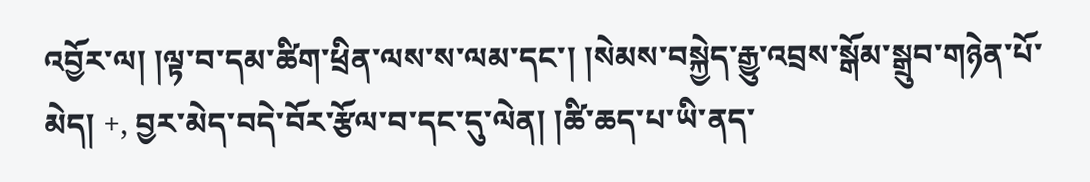འབྱོར་ལ། །ལྟ་བ་དམ་ཚིག་ཕྲིན་ལས་ས་ལམ་དང་། །སེམས་བསྐྱེད་རྒྱུ་འབྲས་སྒོམ་སྒྲུབ་གཉེན་པོ་མེད། +, བྱར་མེད་བདེ་བོར་རྩོལ་བ་དང་དུ་ལེན། །ཚི་ཆད་པ་ཡི་ནད་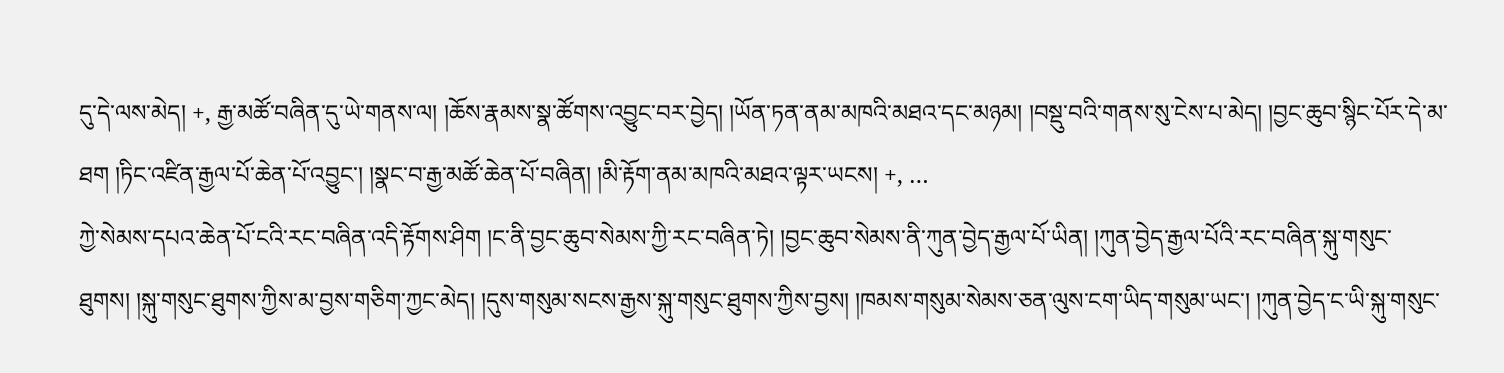དུ་དེ་ལས་མེད། +, རྒྱ་མཚོ་བཞིན་དུ་ཡེ་གནས་ལ། །ཆོས་རྣམས་སྣ་ཚོགས་འབྱུང་བར་བྱེད། །ཡོན་ཏན་ནམ་མཁའི་མཐའ་དང་མཉམ། །བསྡུ་བའི་གནས་སུ་ངེས་པ་མེད། །བྱང་ཆུབ་སྙིང་པོར་དེ་མ་ཐག །ཏིང་འཛིན་རྒྱལ་པོ་ཆེན་པོ་འབྱུང་། །སྣང་བ་རྒྱ་མཚོ་ཆེན་པོ་བཞིན། །མི་རྟོག་ནམ་མཁའི་མཐའ་ལྟར་ཡངས། +, …
ཀྱེ་སེམས་དཔའ་ཆེན་པོ་ངའི་རང་བཞིན་འདི་རྟོགས་ཤིག །ང་ནི་བྱང་ཆུབ་སེམས་ཀྱི་རང་བཞིན་ཏེ། །བྱང་ཆུབ་སེམས་ནི་ཀུན་བྱེད་རྒྱལ་པོ་ཡིན། །ཀུན་བྱེད་རྒྱལ་པོའི་རང་བཞིན་སྐུ་གསུང་ཐུགས། །སྐུ་གསུང་ཐུགས་ཀྱིས་མ་བྱས་གཅིག་ཀྱང་མེད། །དུས་གསུམ་སངས་རྒྱས་སྐུ་གསུང་ཐུགས་ཀྱིས་བྱས། །ཁམས་གསུམ་སེམས་ཅན་ལུས་ངག་ཡིད་གསུམ་ཡང་། །ཀུན་བྱེད་ང་ཡི་སྐུ་གསུང་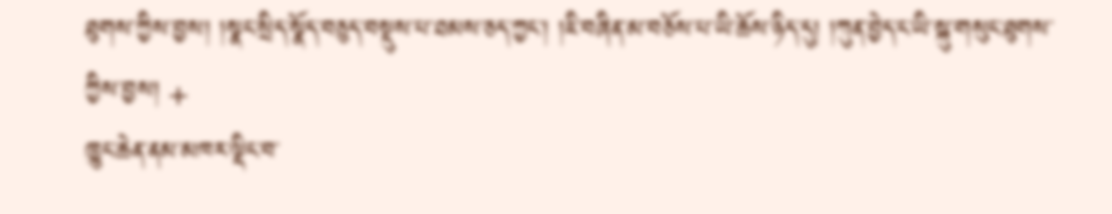ཐུགས་ཀྱིས་བྱས། །སྣང་སྲིད་སྣོད་བཅུད་བསྡུས་པ་ཐམས་ཅད་ཀྱང་། །ཇི་བཞིན་མ་བཅོས་པ་ཡི་ཆོས་ཉིད་དུ། །ཀུན་བྱེད་ང་ཡི་སྐུ་གསུང་ཐུགས་ཀྱིས་བྱས། +
ཁྱུང་ཆེན་ནམ་མཁར་ལྡིང་བ་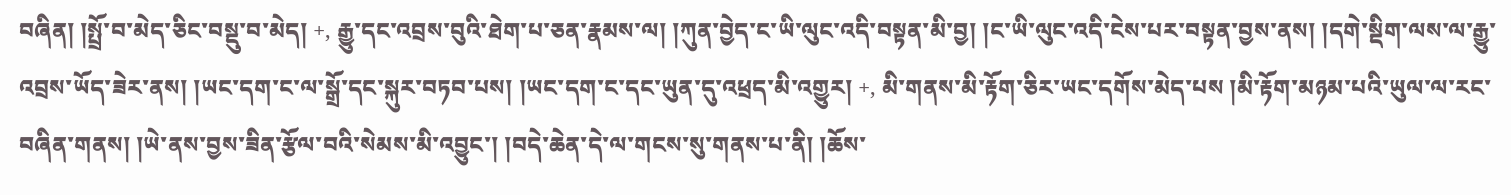བཞིན། །སྤྲོ་བ་མེད་ཅིང་བསྡུ་བ་མེད། +, རྒྱུ་དང་འབྲས་བུའི་ཐེག་པ་ཅན་རྣམས་ལ། །ཀུན་བྱེད་ང་ཡི་ལུང་འདི་བསྟན་མི་བྱ། །ང་ཡི་ལུང་འདི་ངེས་པར་བསྟན་བྱས་ནས། །དགེ་སྡིག་ལས་ལ་རྒྱུ་འབྲས་ཡོད་ཟེར་ནས། །ཡང་དག་ང་ལ་སྒྲོ་དང་སྐུར་བཏབ་པས། །ཡང་དག་ང་དང་ཡུན་དུ་འཕྲད་མི་འགྱུར། +, མི་གནས་མི་རྟོག་ཅིར་ཡང་དགོས་མེད་པས །མི་རྟོག་མཉམ་པའི་ཡུལ་ལ་རང་བཞིན་གནས། །ཡེ་ནས་བྱས་ཟིན་རྩོལ་བའི་སེམས་མི་འབྱུང་། །བདེ་ཆེན་དེ་ལ་གངས་སུ་གནས་པ་ནི། །ཆོས་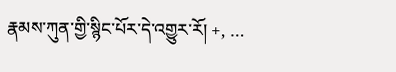རྣམས་ཀུན་གྱི་སྙིང་པོར་དེ་འགྱུར་རོ། +, …